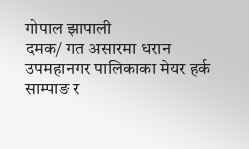गोपाल झापाली
दमक/ गत असारमा धरान उपमहानगर पालिकाका मेयर हर्क साम्पाङ र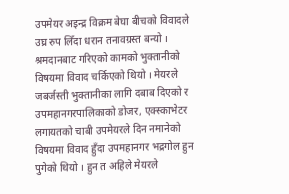उपमेयर अइन्द्र विक्रम बेघा बीचको विवादले उघ्र रुप लिँदा धरान तनावग्रस्त बन्यो । श्रमदानबाट गरिएको कामको भुक्तानीको विषयमा विवाद चर्किएको थियो । मेयरले जबर्जस्ती भुक्तानीका लागि दबाब दिएको र उपमहानगरपालिकाको डोजर, एक्स्काभेटर लगायतको चाबी उपमेयरले दिन नमानेको विषयमा विवाद हुँदा उपमहानगर भद्रगोल हुन पुगेको थियो । हुन त अहिले मेयरले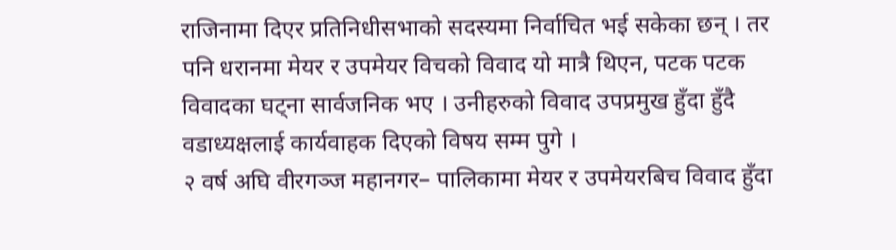राजिनामा दिएर प्रतिनिधीसभाको सदस्यमा निर्वाचित भई सकेका छन् । तर पनि धरानमा मेयर र उपमेयर विचको विवाद यो मात्रै थिएन, पटक पटक विवादका घट्ना सार्वजनिक भए । उनीहरुको विवाद उपप्रमुख हुँदा हुँदै वडाध्यक्षलाई कार्यवाहक दिएको विषय सम्म पुगे ।
२ वर्ष अघि वीरगञ्ज महानगर– पालिकामा मेयर र उपमेयरबिच विवाद हुँदा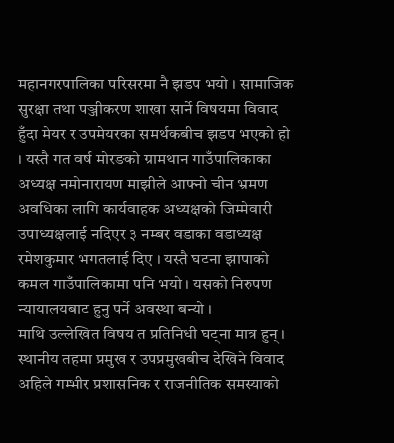महानगरपालिका परिसरमा नै झडप भयो । सामाजिक सुरक्षा तथा पञ्जीकरण शाखा सार्ने विषयमा विवाद हुँदा मेयर र उपमेयरका समर्थकबीच झडप भएको हो । यस्तै गत वर्ष मोरङको ग्रामथान गाउँपालिकाका अध्यक्ष नमोनारायण माझीले आफ्नो चीन भ्रमण अवधिका लागि कार्यवाहक अध्यक्षको जिम्मेवारी उपाध्यक्षलाई नदिएर ३ नम्बर वडाका वडाध्यक्ष रमेशकुमार भगतलाई दिए । यस्तै घटना झापाको कमल गाउँपालिकामा पनि भयो । यसको निरुपण न्यायालयबाट हुनु पर्ने अवस्था बन्यो ।
माथि उल्लेखित विषय त प्रतिनिधी घट्ना मात्र हुन् । स्थानीय तहमा प्रमुख र उपप्रमुखबीच देखिने विवाद अहिले गम्भीर प्रशासनिक र राजनीतिक समस्याको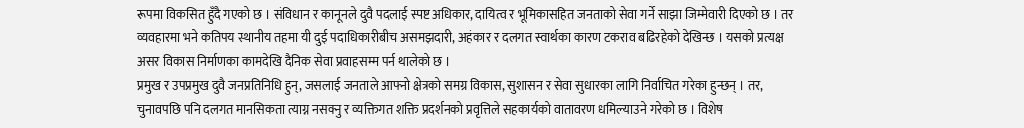रूपमा विकसित हुँदै गएको छ । संविधान र कानूनले दुवै पदलाई स्पष्ट अधिकार, दायित्व र भूमिकासहित जनताको सेवा गर्ने साझा जिम्मेवारी दिएको छ । तर व्यवहारमा भने कतिपय स्थानीय तहमा यी दुई पदाधिकारीबीच असमझदारी, अहंकार र दलगत स्वार्थका कारण टकराव बढिरहेको देखिन्छ । यसको प्रत्यक्ष असर विकास निर्माणका कामदेखि दैनिक सेवा प्रवाहसम्म पर्न थालेको छ ।
प्रमुख र उपप्रमुख दुवै जनप्रतिनिधि हुन्, जसलाई जनताले आफ्नो क्षेत्रको समग्र विकास, सुशासन र सेवा सुधारका लागि निर्वाचित गरेका हुन्छन् । तर, चुनावपछि पनि दलगत मानसिकता त्याग्न नसक्नु र व्यक्तिगत शक्ति प्रदर्शनको प्रवृत्तिले सहकार्यको वातावरण धमिल्याउने गरेको छ । विशेष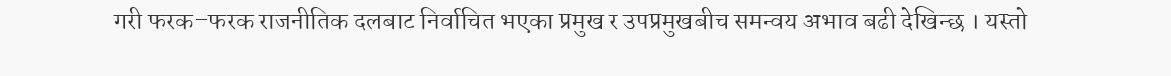गरी फरक–फरक राजनीतिक दलबाट निर्वाचित भएका प्रमुख र उपप्रमुखबीच समन्वय अभाव बढी देखिन्छ । यस्तो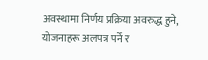अवस्थामा निर्णय प्रक्रिया अवरुद्ध हुने, योजनाहरू अलपत्र पर्ने र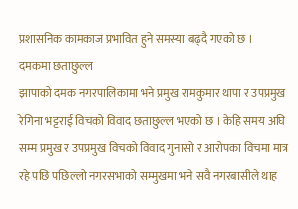प्रशासनिक कामकाज प्रभावित हुने समस्या बढ्दै गएको छ ।
दमकमा छताछुल्ल
झापाको दमक नगरपालिकामा भने प्रमुख रामकुमार थापा र उपप्रमुख रेगिना भट्टराई विचको विवाद छताछुल्ल भएको छ । केहि समय अघि सम्म प्रमुख र उपप्रमुख विचको विवाद गुनासो र आरोपका विचमा मात्र रहे पछि पछिल्लो नगरसभाको सम्मुखमा भने सवै नगरबासीले थाह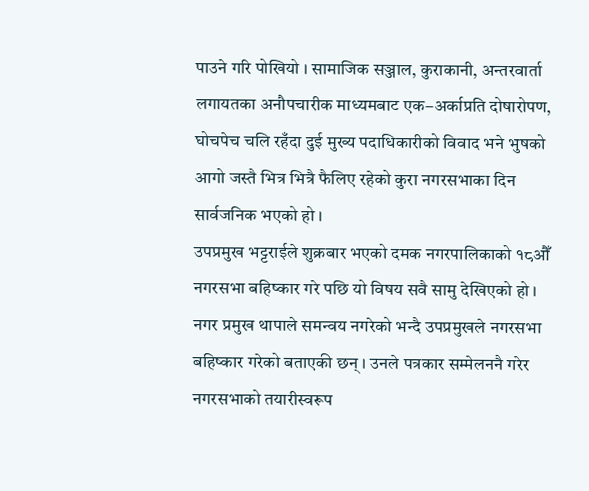पाउने गरि पोखियो । सामाजिक सञ्जाल, कुराकानी, अन्तरवार्ता लगायतका अनौपचारीक माध्यमबाट एक–अर्काप्रति दोषारोपण, घोचपेच चलि रहँदा दुई मुख्य पदाधिकारीको विवाद भने भुषको आगो जस्तै भित्र भित्रै फैलिए रहेको कुरा नगरसभाका दिन सार्वजनिक भएको हो ।
उपप्रमुख भट्टराईले शुक्रबार भएको दमक नगरपालिकाको १८औँ नगरसभा बहिष्कार गरे पछि यो विषय सवै सामु देखिएको हो । नगर प्रमुख थापाले समन्वय नगरेको भन्दै उपप्रमुखले नगरसभा बहिष्कार गरेको बताएकी छन् । उनले पत्रकार सम्मेलननै गरेर नगरसभाको तयारीस्वरूप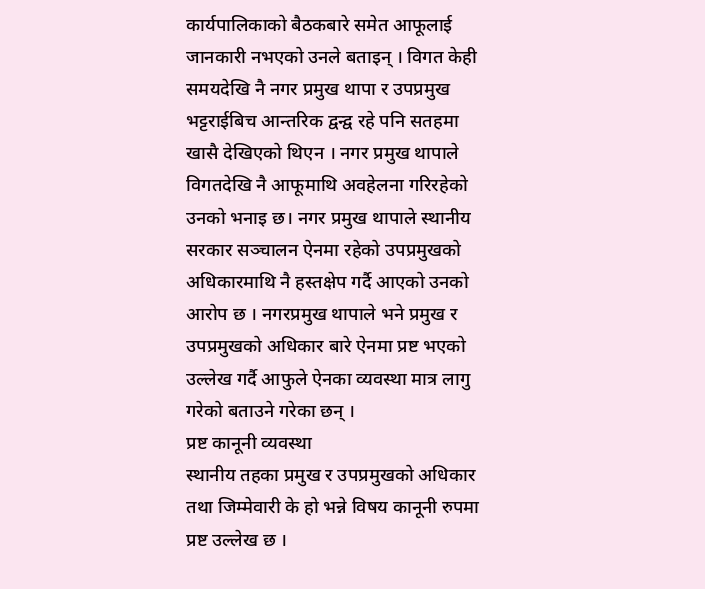कार्यपालिकाको बैठकबारे समेत आफूलाई जानकारी नभएको उनले बताइन् । विगत केही समयदेखि नै नगर प्रमुख थापा र उपप्रमुख भट्टराईबिच आन्तरिक द्वन्द्व रहे पनि सतहमा खासै देखिएको थिएन । नगर प्रमुख थापाले विगतदेखि नै आफूमाथि अवहेलना गरिरहेको उनको भनाइ छ। नगर प्रमुख थापाले स्थानीय सरकार सञ्चालन ऐनमा रहेको उपप्रमुखको अधिकारमाथि नै हस्तक्षेप गर्दै आएको उनको आरोप छ । नगरप्रमुख थापाले भने प्रमुख र उपप्रमुखको अधिकार बारे ऐनमा प्रष्ट भएको उल्लेख गर्दै आफुले ऐनका व्यवस्था मात्र लागु गरेको बताउने गरेका छन् ।
प्रष्ट कानूनी व्यवस्था
स्थानीय तहका प्रमुख र उपप्रमुखको अधिकार तथा जिम्मेवारी के हो भन्ने विषय कानूनी रुपमा प्रष्ट उल्लेख छ ।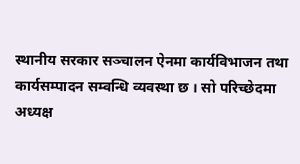स्थानीय सरकार सञ्चालन ऐनमा कार्यविभाजन तथा कार्यसम्पादन सम्वन्धि व्यवस्था छ । सो परिच्छेदमा अध्यक्ष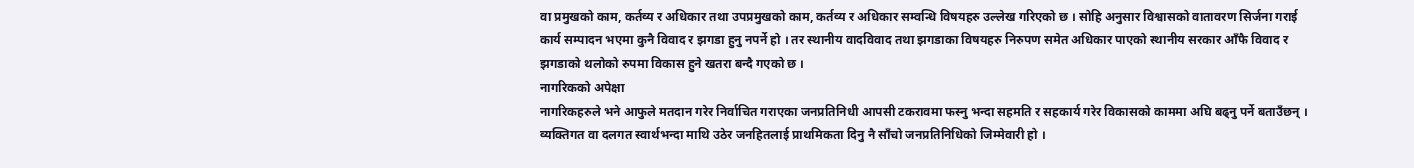वा प्रमुखको काम, कर्तव्य र अधिकार तथा उपप्रमुखको काम, कर्तव्य र अधिकार सम्वन्धि विषयहरु उल्लेख गरिएको छ । सोहि अनुसार विश्वासको वातावरण सिर्जना गराई कार्य सम्पादन भएमा कुनै विवाद र झगडा हुनु नपर्ने हो । तर स्थानीय वादविवाद तथा झगडाका विषयहरु निरुपण समेत अधिकार पाएको स्थानीय सरकार आँफै विवाद र झगडाको थलोको रुपमा विकास हुने खतरा बन्दै गएको छ ।
नागरिकको अपेक्षा
नागरिकहरुले भने आफुले मतदान गरेर निर्वाचित गराएका जनप्रतिनिधी आपसी टकरावमा फस्नु भन्दा सहमति र सहकार्य गरेर विकासको काममा अघि बढ्नु पर्ने बताउँछन् । व्यक्तिगत वा दलगत स्वार्थभन्दा माथि उठेर जनहितलाई प्राथमिकता दिनु नै साँचो जनप्रतिनिधिको जिम्मेवारी हो ।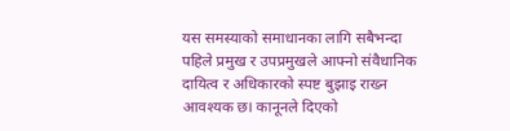यस समस्याको समाधानका लागि सबैभन्दा पहिले प्रमुख र उपप्रमुखले आफ्नो संवैधानिक दायित्व र अधिकारको स्पष्ट बुझाइ राख्न आवश्यक छ। कानूनले दिएको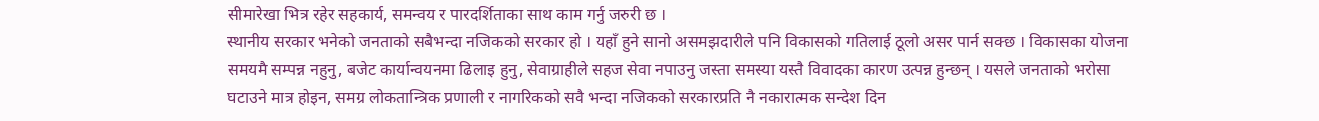सीमारेखा भित्र रहेर सहकार्य, समन्वय र पारदर्शिताका साथ काम गर्नु जरुरी छ ।
स्थानीय सरकार भनेको जनताको सबैभन्दा नजिकको सरकार हो । यहाँ हुने सानो असमझदारीले पनि विकासको गतिलाई ठूलो असर पार्न सक्छ । विकासका योजना समयमै सम्पन्न नहुनु, बजेट कार्यान्वयनमा ढिलाइ हुनु, सेवाग्राहीले सहज सेवा नपाउनु जस्ता समस्या यस्तै विवादका कारण उत्पन्न हुन्छन् । यसले जनताको भरोसा घटाउने मात्र होइन, समग्र लोकतान्त्रिक प्रणाली र नागरिकको सवै भन्दा नजिकको सरकारप्रति नै नकारात्मक सन्देश दिन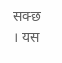सक्छ । यस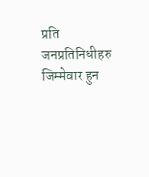प्रति जनप्रतिनिधीहरु जिम्मेवार हुन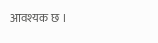आवश्यक छ ।